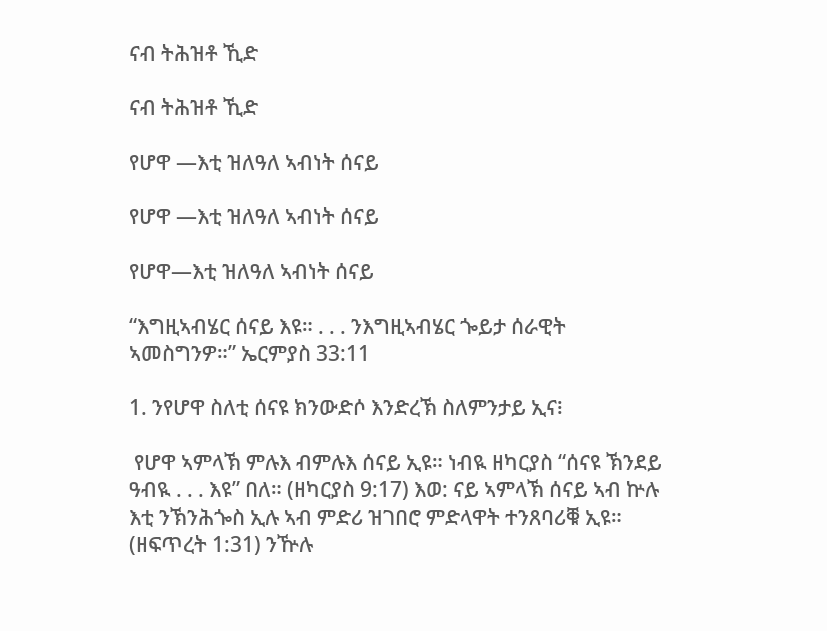ናብ ትሕዝቶ ኺድ

ናብ ትሕዝቶ ኺድ

የሆዋ —እቲ ዝለዓለ ኣብነት ሰናይ

የሆዋ —እቲ ዝለዓለ ኣብነት ሰናይ

የሆዋ—እቲ ዝለዓለ ኣብነት ሰናይ

“እግዚኣብሄር ሰናይ እዩ። . . . ንእግዚኣብሄር ጐይታ ሰራዊት ኣመስግንዎ።” ኤርምያስ 33:11

1. ንየሆዋ ስለቲ ሰናዩ ክንውድሶ እንድረኽ ስለምንታይ ኢና፧

 የሆዋ ኣምላኽ ምሉእ ብምሉእ ሰናይ ኢዩ። ነብዪ ዘካርያስ “ሰናዩ ኽንደይ ዓብዪ . . . እዩ” በለ። (ዘካርያስ 9:17) እወ: ናይ ኣምላኽ ሰናይ ኣብ ኵሉ እቲ ንኽንሕጐስ ኢሉ ኣብ ምድሪ ዝገበሮ ምድላዋት ተንጸባሪቑ ኢዩ። (ዘፍጥረት 1:31) ንዅሉ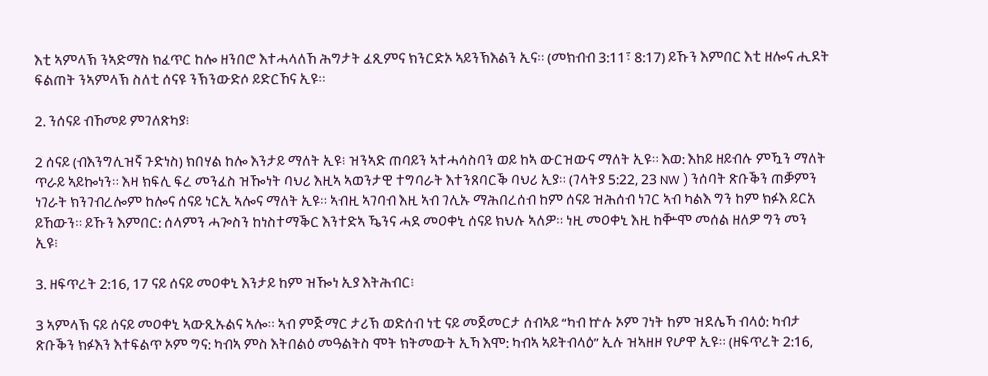እቲ ኣምላኽ ንኣድማስ ክፈጥር ከሎ ዘንበሮ እተሓላለኸ ሕግታት ፈጺምና ክንርድኦ ኣይንኽእልን ኢና። (መክብብ 3:11፣ 8:17) ይኹን እምበር እቲ ዘሎና ሒደት ፍልጠት ንኣምላኽ ስለቲ ሰናዩ ንኽንውድሶ ይድርኸና ኢዩ።

2. ንሰናይ ብኸመይ ምገለጽካያ፧

2 ሰናይ (ብእንግሊዝኛ ጉድነስ) ክበሃል ከሎ እንታይ ማለት ኢዩ፧ ዝንኣድ ጠባይን ኣተሓሳስባን ወይ ከኣ ውርዝውና ማለት ኢዩ። እወ: እከይ ዘይብሉ ምዃን ማለት ጥራይ ኣይኰነን። እዛ ክፍሊ ፍረ መንፈስ ዝዀነት ባህሪ እዚኣ ኣወንታዊ ተግባራት እተንጸባርቕ ባህሪ ኢያ። (ገላትያ 5:22, 23 NW ) ንሰባት ጽቡቕን ጠቓምን ነገራት ክንገብረሎም ከሎና ሰናይ ነርኢ ኣሎና ማለት ኢዩ። ኣብዚ ኣገባብ እዚ ኣብ ገሊኡ ማሕበረሰብ ከም ሰናይ ዝሕሰብ ነገር ኣብ ካልእ ግን ከም ክፉእ ይርአ ይኸውን። ይኹን እምበር: ሰላምን ሓጐስን ከነስተማቕር እንተድኣ ዄንና ሓደ መዐቀኒ ሰናይ ክህሉ ኣለዎ። ነዚ መዐቀኒ እዚ ከቝሞ መሰል ዘለዎ ግን መን ኢዩ፧

3. ዘፍጥረት 2:16, 17 ናይ ሰናይ መዐቀኒ እንታይ ከም ዝዀነ ኢያ እትሕብር፧

3 ኣምላኽ ናይ ሰናይ መዐቀኒ ኣውጺኡልና ኣሎ። ኣብ ምጅማር ታሪኽ ወድሰብ ነቲ ናይ መጀመርታ ሰብኣይ “ካብ ኵሉ ኦም ገነት ከም ዝደሌኻ ብላዕ: ካብታ ጽቡቕን ክፉእን እተፍልጥ ኦም ግና: ካብኣ ምስ እትበልዕ መዓልትስ ሞት ክትመውት ኢኻ እሞ: ካብኣ ኣይትብላዕ” ኢሉ ዝኣዘዞ የሆዋ ኢዩ። (ዘፍጥረት 2:16,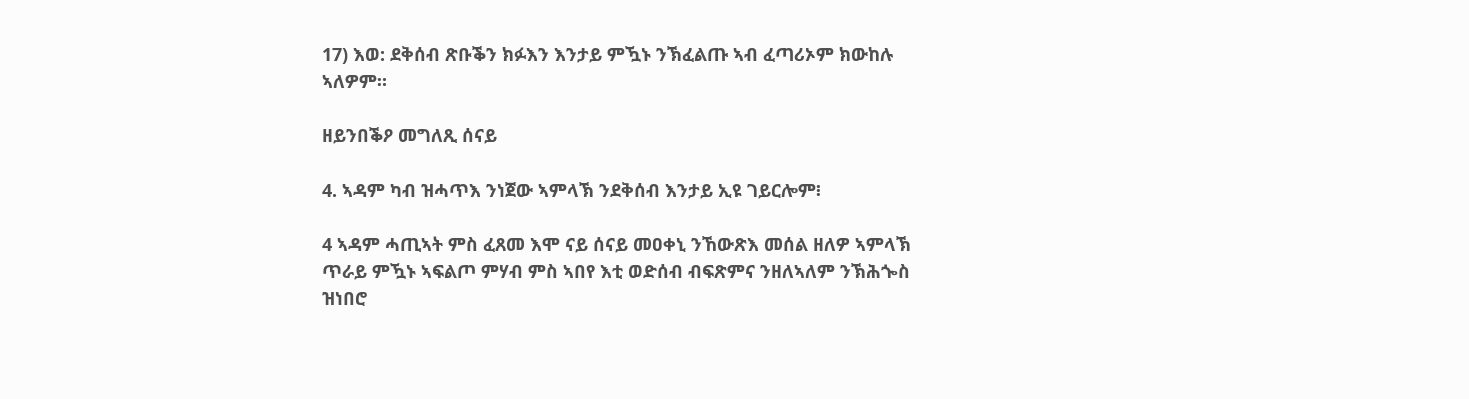17) እወ: ደቅሰብ ጽቡቕን ክፉእን እንታይ ምዃኑ ንኽፈልጡ ኣብ ፈጣሪኦም ክውከሉ ኣለዎም።

ዘይንበቕዖ መግለጺ ሰናይ

4. ኣዳም ካብ ዝሓጥእ ንነጀው ኣምላኽ ንደቅሰብ እንታይ ኢዩ ገይርሎም፧

4 ኣዳም ሓጢኣት ምስ ፈጸመ እሞ ናይ ሰናይ መዐቀኒ ንኸውጽእ መሰል ዘለዎ ኣምላኽ ጥራይ ምዃኑ ኣፍልጦ ምሃብ ምስ ኣበየ እቲ ወድሰብ ብፍጽምና ንዘለኣለም ንኽሕጐስ ዝነበሮ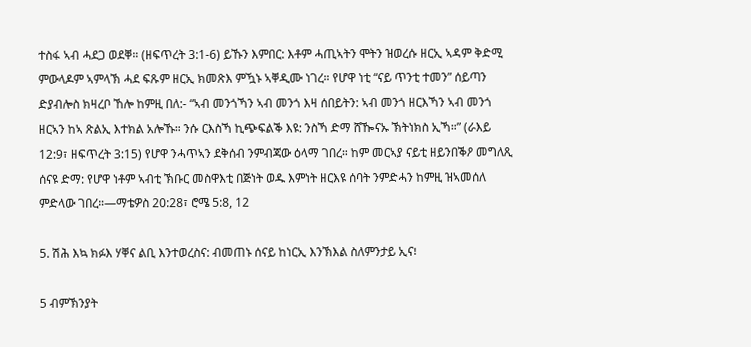ተስፋ ኣብ ሓደጋ ወደቐ። (ዘፍጥረት 3:1-6) ይኹን እምበር: እቶም ሓጢኣትን ሞትን ዝወረሱ ዘርኢ ኣዳም ቅድሚ ምውላዶም ኣምላኽ ሓደ ፍጹም ዘርኢ ክመጽእ ምዃኑ ኣቐዲሙ ነገረ። የሆዋ ነቲ “ናይ ጥንቲ ተመን” ሰይጣን ድያብሎስ ክዛረቦ ኸሎ ከምዚ በለ:- “ኣብ መንጎኻን ኣብ መንጎ እዛ ሰበይትን: ኣብ መንጎ ዘርእኻን ኣብ መንጎ ዘርኣን ከኣ ጽልኢ እተክል አሎኹ። ንሱ ርእስኻ ኪጭፍልቕ እዩ: ንስኻ ድማ ሸዀናኡ ኽትነክስ ኢኻ።” (ራእይ 12:9፣ ዘፍጥረት 3:15) የሆዋ ንሓጥኣን ደቅሰብ ንምብጃው ዕላማ ገበረ። ከም መርኣያ ናይቲ ዘይንበቕዖ መግለጺ ሰናዩ ድማ: የሆዋ ነቶም ኣብቲ ኽቡር መስዋእቲ በጅነት ወዱ እምነት ዘርእዩ ሰባት ንምድሓን ከምዚ ዝኣመሰለ ምድላው ገበረ።—ማቴዎስ 20:28፣ ሮሜ 5:8, 12

5. ሽሕ እኳ ክፉእ ሃቐና ልቢ እንተወረስና: ብመጠኑ ሰናይ ከነርኢ እንኽእል ስለምንታይ ኢና፧

5 ብምኽንያት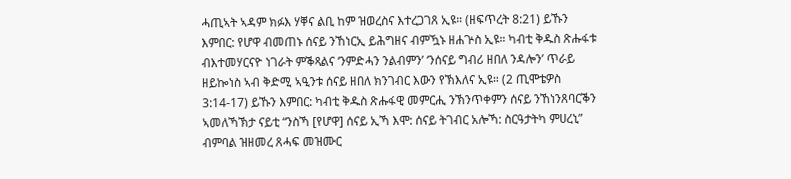ሓጢኣት ኣዳም ክፉእ ሃቐና ልቢ ከም ዝወረስና እተረጋገጸ ኢዩ። (ዘፍጥረት 8:21) ይኹን እምበር: የሆዋ ብመጠኑ ሰናይ ንኸነርኢ ይሕግዘና ብምዃኑ ዘሐጕስ ኢዩ። ካብቲ ቅዱስ ጽሑፋቱ ብእተመሃርናዮ ነገራት ምቕጻልና ‘ንምድሓን ንልብምን’ ‘ንሰናይ ግብሪ ዘበለ ንዳሎን’ ጥራይ ዘይኰነስ ኣብ ቅድሚ ኣዒንቱ ሰናይ ዘበለ ክንገብር እውን የኽእለና ኢዩ። (2 ጢሞቴዎስ 3:14-17) ይኹን እምበር: ካብቲ ቅዱስ ጽሑፋዊ መምርሒ ንኽንጥቀምን ሰናይ ንኸነንጸባርቕን ኣመለኻኽታ ናይቲ “ንስኻ [የሆዋ] ሰናይ ኢኻ እሞ: ሰናይ ትገብር አሎኻ: ስርዓታትካ ምሀረኒ” ብምባል ዝዘመረ ጸሓፍ መዝሙር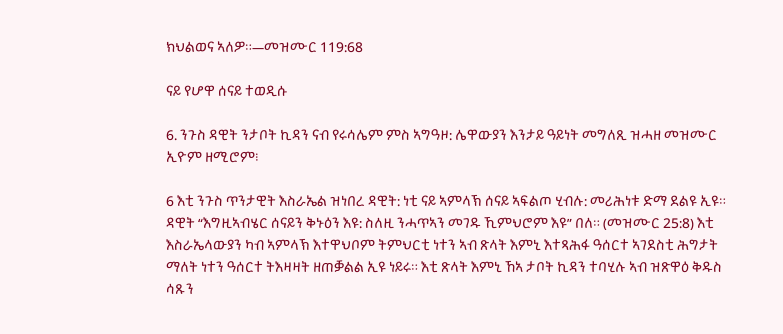ክህልወና ኣለዎ።—መዝሙር 119:68

ናይ የሆዋ ሰናይ ተወዲሱ

6. ንጉስ ዳዊት ንታቦት ኪዳን ናብ የሩሳሌም ምስ ኣግዓዞ: ሌዋውያን እንታይ ዓይነት መግለጺ ዝሓዘ መዝሙር ኢዮም ዘሚሮም፧

6 እቲ ንጉስ ጥንታዊት እስራኤል ዝነበረ ዳዊት: ነቲ ናይ ኣምላኽ ሰናይ ኣፍልጦ ሂብሉ: መሪሕነቱ ድማ ደልዩ ኢዩ። ዳዊት “እግዚኣብሄር ሰናይን ቅኑዕን እዩ: ስለዚ ንሓጥኣን መገዱ ኺምህሮም እዩ” በለ። (መዝሙር 25:8) እቲ እስራኤላውያን ካብ ኣምላኽ እተዋህቦም ትምህርቲ ነተን ኣብ ጽላት እምኒ እተጻሕፋ ዓሰርተ ኣገደስቲ ሕግታት ማለት ነተን ዓሰርተ ትእዛዛት ዘጠቓልል ኢዩ ነይሩ። እቲ ጽላት እምኒ ኸኣ ታቦት ኪዳን ተባሂሉ ኣብ ዝጽዋዕ ቅዱስ ሳጹን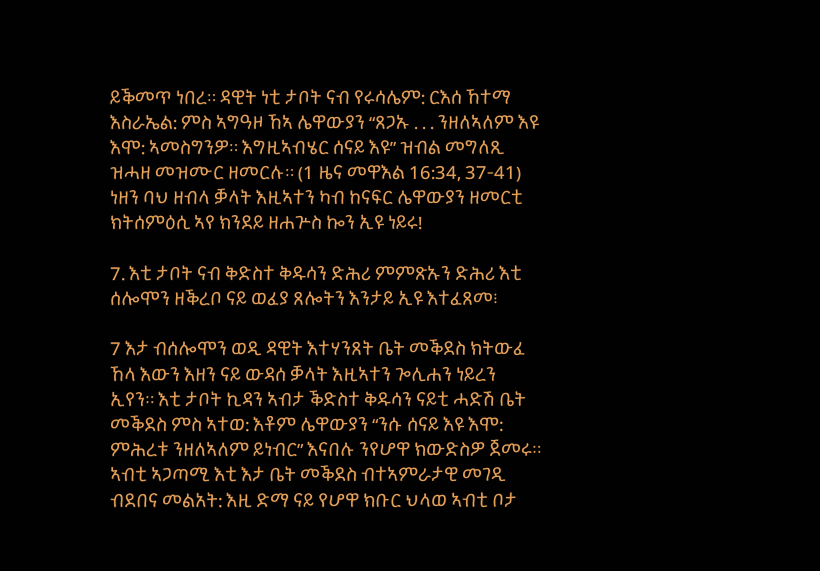ይቕመጥ ነበረ። ዳዊት ነቲ ታቦት ናብ የሩሳሌም: ርእሰ ኸተማ እስራኤል: ምስ ኣግዓዞ ኸኣ ሌዋውያን “ጸጋኡ . . . ንዘለኣለም እዩ እሞ: ኣመስግንዎ። እግዚኣብሄር ሰናይ እዩ” ዝብል መግለጺ ዝሓዘ መዝሙር ዘመርሉ። (1 ዜና መዋእል 16:34, 37-41) ነዘን ባህ ዘብላ ቓላት እዚኣተን ካብ ከናፍር ሌዋውያን ዘመርቲ ክትሰምዕሲ ኣየ ክንደይ ዘሐጕስ ኰን ኢዩ ነይሩ!

7. እቲ ታቦት ናብ ቅድስተ ቅዱሳን ድሕሪ ምምጽኡን ድሕሪ እቲ ሰሎሞን ዘቕረቦ ናይ ወፈያ ጸሎትን እንታይ ኢዩ እተፈጸመ፧

7 እታ ብሰሎሞን ወዲ ዳዊት እተሃንጸት ቤት መቕደስ ክትውፈ ኸላ እውን እዘን ናይ ውዳሰ ቓላት እዚኣተን ጐሊሐን ነይረን ኢየን። እቲ ታቦት ኪዳን ኣብታ ቕድስተ ቅዱሳን ናይቲ ሓድሽ ቤት መቕደስ ምስ ኣተወ: እቶም ሌዋውያን “ንሱ ሰናይ እዩ እሞ: ምሕረቱ ንዘለኣለም ይነብር” እናበሉ ንየሆዋ ክውድስዎ ጀመሩ። ኣብቲ ኣጋጣሚ እቲ እታ ቤት መቕደስ ብተኣምራታዊ መገዲ ብደበና መልአት: እዚ ድማ ናይ የሆዋ ክቡር ህላወ ኣብቲ ቦታ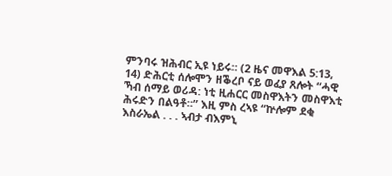ምንባሩ ዝሕብር ኢዩ ነይሩ። (2 ዜና መዋእል 5:13, 14) ድሕርቲ ሰሎሞን ዘቕረቦ ናይ ወፈያ ጸሎት “ሓዊ ኻብ ሰማይ ወሪዳ: ነቲ ዚሐርር መስዋእትን መስዋእቲ ሕሩድን በልዓቶ።” እዚ ምስ ረኣዩ “ኵሎም ደቂ እስራኤል . . . ኣብታ ብእምኒ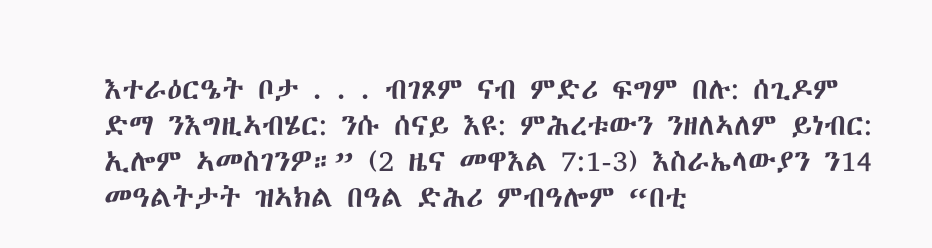እተራዕርዔት ቦታ . . . ብገጾም ናብ ምድሪ ፍግም በሉ: ሰጊዶም ድማ ንእግዚኣብሄር: ንሱ ሰናይ እዩ: ምሕረቱውን ንዘለኣለም ይነብር: ኢሎም ኣመስገንዎ።” (2 ዜና መዋእል 7:1-3) እስራኤላውያን ን14 መዓልትታት ዝኣክል በዓል ድሕሪ ምብዓሎም “በቲ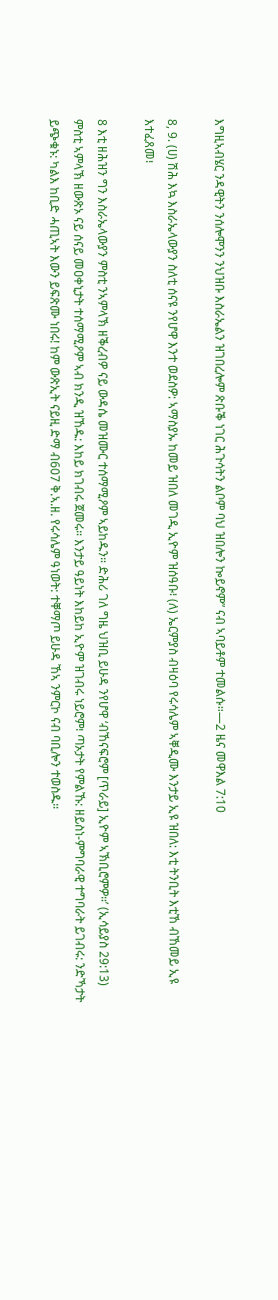እግዚኣብሄር ንዳዊትን ንሰሎሞንን ንህዝቡ እስራኤልን ዝገበረሎም ጽቡቕ ነገር ሕጉሳትን ልቦም ባህ ዝበሎን ኰይኖም” ናብ ኣባይቶም ተመልሱ።—2 ዜና መዋእል 7:10

8, 9. (ሀ) ሽሕ እኳ እስራኤላውያን ስለቲ ሰናዩ ንየሆዋ እንተ ወደስዎ: ኣማስያኡ ከመይ ዝበለ መገዲ ኢዮም ዝሰዓቡ፧ (ለ) ኤርምያስ ብዛዕባ የሩሳሌም ኣቐዲሙ እንታይ ኢዩ ዝበለ: እቲ ትንቢት እቲኸ ብኸመይ ኢዩ እተፈጸመ፧

8 እቲ ዘሕዝን ግን እስራኤላውያን ምስቲ ንኣምላኽ ዘቕረብዎ ናይ ውዳሴ መዝሙር ተሰማሚዖም ኣይከዱን። ድሕሪ ገለ ግዜ ህዝቢ ይሁዳ ንየሆዋ ‘ብኸናፍሮም [ጥራይ] ኢዮም ኣኽቢሮምዎ።’ (ኢሳይያስ 29:13) ምስቲ ኣምላኽ ዘውጽኦ ናይ ሰናይ መዐቀኒታት ተሰማሚዖም ኣብ ክንዲ ዝኸዱ: እከይ ክገብሩ ጀመሩ። እንታይ ዓይነት እከይከ ኢዮም ዝገብሩ ነይሮም፧ ጣኦታት የምልኹ: ዘይስነ-ምግባራዊ ተግባራት ይገብሩ: ንድኻታት ይጭቁኑ: ካልእ ከቢድ ሓጢኣት እውን ይፍጽሙ ነበሩ! ከም ውጽኢት ናይዚ ድማ ብ607 ቅ.ኣ.ዘ. የሩሳሌም ዓነወት: ተቐማጦ ይሁዳ ኸኣ ንምርኮ ናብ ባቢሎን ተወስዱ።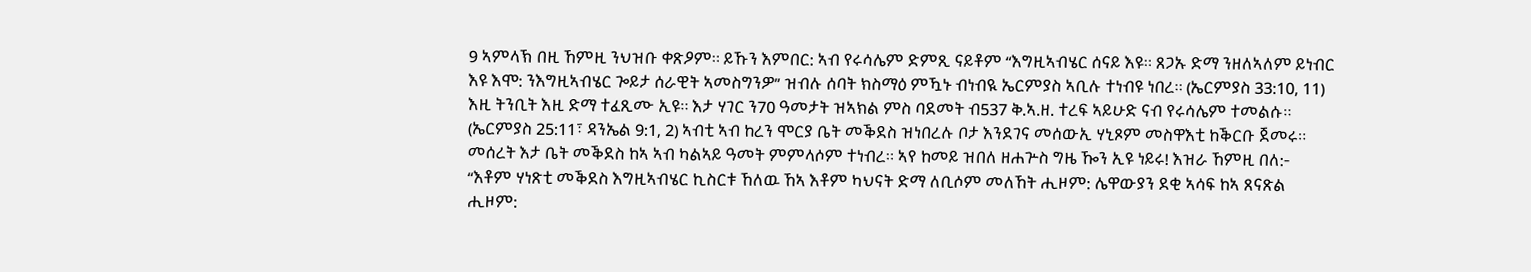9 ኣምላኽ በዚ ኸምዚ ንህዝቡ ቀጽዖም። ይኹን እምበር: ኣብ የሩሳሌም ድምጺ ናይቶም “እግዚኣብሄር ሰናይ እዩ። ጸጋኡ ድማ ንዘለኣለም ይነብር እዩ እሞ: ንእግዚኣብሄር ጐይታ ሰራዊት ኣመስግንዎ” ዝብሉ ሰባት ክስማዕ ምዃኑ ብነብዪ ኤርምያስ ኣቢሉ ተነብዩ ነበረ። (ኤርምያስ 33:10, 11) እዚ ትንቢት እዚ ድማ ተፈጺሙ ኢዩ። እታ ሃገር ን70 ዓመታት ዝኣክል ምስ ባደመት ብ537 ቅ.ኣ.ዘ. ተረፍ ኣይሁድ ናብ የሩሳሌም ተመልሱ። (ኤርምያስ 25:11፣ ዳንኤል 9:1, 2) ኣብቲ ኣብ ከረን ሞርያ ቤት መቕደስ ዝነበረሉ ቦታ እንደገና መሰውኢ ሃኒጾም መስዋእቲ ከቕርቡ ጀመሩ። መሰረት እታ ቤት መቕደስ ከኣ ኣብ ካልኣይ ዓመት ምምላሶም ተነብረ። ኣየ ከመይ ዝበለ ዘሐጕስ ግዜ ዀን ኢዩ ነይሩ! እዝራ ኸምዚ በለ:- “እቶም ሃነጽቲ መቕደስ እግዚኣብሄር ኪስርቱ ኸለዉ ኸኣ እቶም ካህናት ድማ ለቢሶም መለኸት ሒዞም: ሌዋውያን ደቂ ኣሳፍ ከኣ ጸናጽል ሒዞም: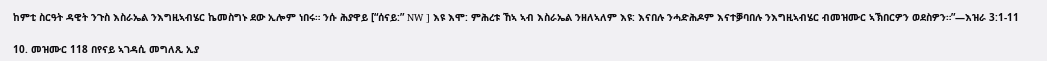ከምቲ ስርዓት ዳዊት ንጉስ እስራኤል ንእግዚኣብሄር ኬመስግኑ ደው ኢሎም ነበሩ። ንሱ ሕያዋይ [“ሰናይ:” NW ] እዩ እሞ: ምሕረቱ ኸኣ ኣብ እስራኤል ንዘለኣለም እዩ: እናበሉ ንሓድሕዶም እናተቓባበሉ ንእግዚኣብሄር ብመዝሙር ኣኽበርዎን ወደስዎን።”—እዝራ 3:1-11

10. መዝሙር 118 በየናይ ኣገዳሲ መግለጺ ኢያ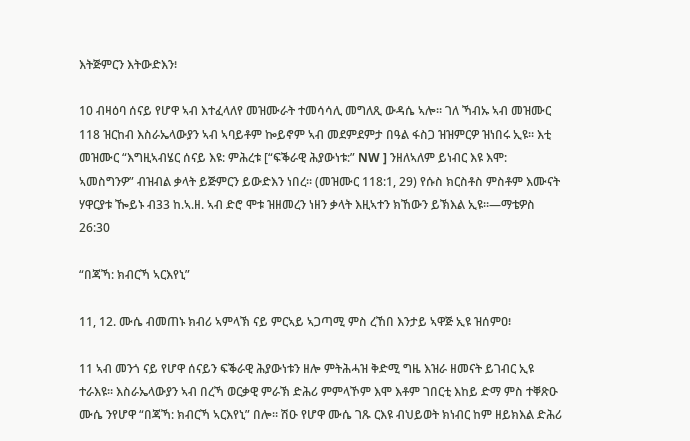እትጅምርን እትውድእን፧

10 ብዛዕባ ሰናይ የሆዋ ኣብ እተፈላለየ መዝሙራት ተመሳሳሊ መግለጺ ውዳሴ ኣሎ። ገለ ኻብኡ ኣብ መዝሙር 118 ዝርከብ እስራኤላውያን ኣብ ኣባይቶም ኰይኖም ኣብ መደምደምታ በዓል ፋስጋ ዝዝምርዎ ዝነበሩ ኢዩ። እቲ መዝሙር “እግዚኣብሄር ሰናይ እዩ: ምሕረቱ [“ፍቕራዊ ሕያውነቱ:” NW ] ንዘለኣለም ይነብር እዩ እሞ: ኣመስግንዎ” ብዝብል ቃላት ይጅምርን ይውድእን ነበረ። (መዝሙር 118:1, 29) የሱስ ክርስቶስ ምስቶም እሙናት ሃዋርያቱ ዀይኑ ብ33 ከ.ኣ.ዘ. ኣብ ድሮ ሞቱ ዝዘመረን ነዘን ቃላት እዚኣተን ክኸውን ይኽእል ኢዩ።—ማቴዎስ 26:30

“በጃኻ: ክብርኻ ኣርእየኒ”

11, 12. ሙሴ ብመጠኑ ክብሪ ኣምላኽ ናይ ምርኣይ ኣጋጣሚ ምስ ረኸበ እንታይ ኣዋጅ ኢዩ ዝሰምዐ፧

11 ኣብ መንጎ ናይ የሆዋ ሰናይን ፍቕራዊ ሕያውነቱን ዘሎ ምትሕሓዝ ቅድሚ ግዜ እዝራ ዘመናት ይገብር ኢዩ ተራእዩ። እስራኤላውያን ኣብ በረኻ ወርቃዊ ምራኽ ድሕሪ ምምላኾም እሞ እቶም ገበርቲ እከይ ድማ ምስ ተቐጽዑ ሙሴ ንየሆዋ “በጃኻ: ክብርኻ ኣርእየኒ” በሎ። ሽዑ የሆዋ ሙሴ ገጹ ርእዩ ብህይወት ክነብር ከም ዘይክእል ድሕሪ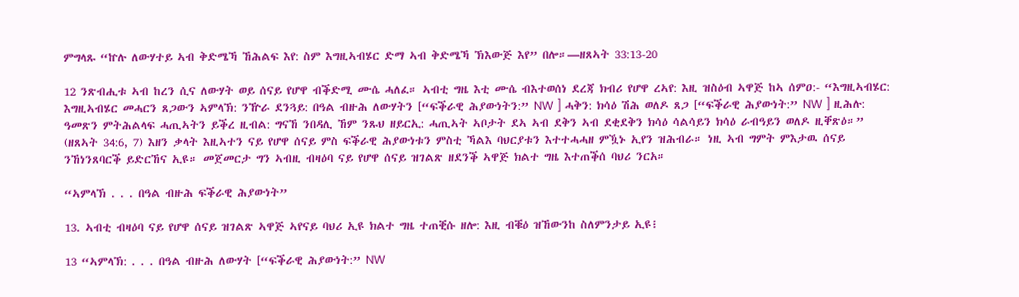ምግላጹ “ኵሉ ለውሃተይ ኣብ ቅድሜኻ ኸሕልፍ እየ: ስም እግዚኣብሄር ድማ ኣብ ቅድሜኻ ኽእውጅ እየ” በሎ።—ዘጸኣት 33:13-20

12 ንጽብሒቱ ኣብ ከረን ሲና ለውሃት ወይ ሰናይ የሆዋ ብቕድሚ ሙሴ ሓለፈ። ኣብቲ ግዜ እቲ ሙሴ ብእተወሰነ ደረጃ ክብሪ የሆዋ ረኣየ: እዚ ዝስዕብ ኣዋጅ ከኣ ሰምዐ:- “እግዚኣብሄር: እግዚኣብሄር መሓርን ጸጋውን ኣምላኽ: ንዅራ ደንጓይ: በዓል ብዙሕ ለውሃትን [“ፍቕራዊ ሕያውነትን:” NW ] ሓቅን: ክሳዕ ሽሕ ወለዶ ጸጋ [“ፍቕራዊ ሕያውነት:” NW ] ዚሕሉ: ዓመጽን ምትሕልላፍ ሓጢኣትን ይቕረ ዚብል: ግናኸ ንበዳሊ ኸም ንጹህ ዘይርኢ: ሓጢኣት ኣቦታት ደኣ ኣብ ደቅን ኣብ ደቂደቅን ክሳዕ ሳልሳይን ክሳዕ ራብዓይን ወለዶ ዚቐጽዕ።” (ዘጸኣት 34:6, 7) እዘን ቃላት እዚኣተን ናይ የሆዋ ሰናይ ምስ ፍቕራዊ ሕያውነቱን ምስቲ ኻልእ ባህርያቱን እተተሓሓዘ ምዃኑ ኢየን ዝሕብራ። ነዚ ኣብ ግምት ምእታዉ ሰናይ ንኸነንጸባርቕ ይድርኸና ኢዩ። መጀመርታ ግን ኣብዚ ብዛዕባ ናይ የሆዋ ሰናይ ዝገልጽ ዘደንቕ ኣዋጅ ክልተ ግዜ እተጠቕሰ ባህሪ ንርአ።

“ኣምላኽ . . . በዓል ብዙሕ ፍቕራዊ ሕያውነት”

13. ኣብቲ ብዛዕባ ናይ የሆዋ ሰናይ ዝገልጽ ኣዋጅ ኣየናይ ባህሪ ኢዩ ክልተ ግዜ ተጠቒሱ ዘሎ: እዚ ብቑዕ ዝኸውንከ ስለምንታይ ኢዩ፧

13 “ኣምላኽ: . . . በዓል ብዙሕ ለውሃት [“ፍቕራዊ ሕያውነት:” NW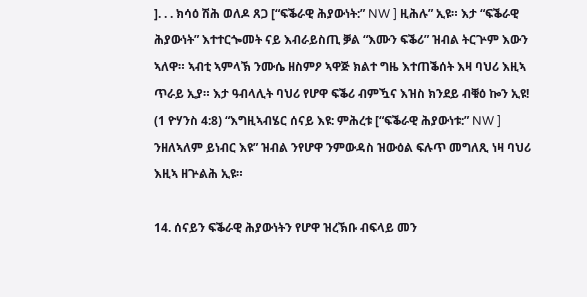]. . . ክሳዕ ሽሕ ወለዶ ጸጋ [“ፍቕራዊ ሕያውነት:” NW ] ዚሕሉ” ኢዩ። እታ “ፍቕራዊ ሕያውነት” እተተርጐመት ናይ እብራይስጢ ቓል “እሙን ፍቕሪ” ዝብል ትርጕም እውን ኣለዋ። ኣብቲ ኣምላኽ ንሙሴ ዘስምዖ ኣዋጅ ክልተ ግዜ እተጠቕሰት እዛ ባህሪ እዚኣ ጥራይ ኢያ። እታ ዓብላሊት ባህሪ የሆዋ ፍቕሪ ብምዃና እዝስ ክንደይ ብቑዕ ኰን ኢዩ! (1 ዮሃንስ 4:8) “እግዚኣብሄር ሰናይ እዩ: ምሕረቱ [“ፍቕራዊ ሕያውነቱ:” NW ] ንዘለኣለም ይነብር እዩ” ዝብል ንየሆዋ ንምውዳስ ዝውዕል ፍሉጥ መግለጺ ነዛ ባህሪ እዚኣ ዘጕልሕ ኢዩ።

14. ሰናይን ፍቕራዊ ሕያውነትን የሆዋ ዝረኽቡ ብፍላይ መን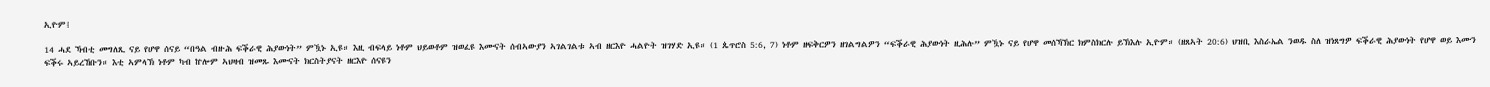ኢዮም፧

14 ሓደ ኻብቲ መግለጺ ናይ የሆዋ ሰናይ “በዓል ብዙሕ ፍቕራዊ ሕያውነት” ምዃኑ ኢዩ። እዚ ብፍላይ ነቶም ህይወቶም ዝወፈዩ እሙናት ሰብኣውያን ኣገልገልቱ ኣብ ዘርእዮ ሓልዮት ዝገሃድ ኢዩ። (1 ጴጥሮስ 5:6, 7) ነቶም ዘፍቅርዎን ዘገልግልዎን “ፍቕራዊ ሕያውነት ዚሕሉ” ምዃኑ ናይ የሆዋ መሰኻኽር ክምስክርሉ ይኽእሉ ኢዮም። (ዘጸኣት 20:6) ህዝቢ እስራኤል ንወዱ ስለ ዝነጸግዎ ፍቕራዊ ሕያውነት የሆዋ ወይ እሙን ፍቕሩ ኣይረኸቡን። እቲ ኣምላኽ ነቶም ካብ ኵሎም ኣህዛብ ዝመጹ እሙናት ክርስትያናት ዘርእዮ ሰናዩን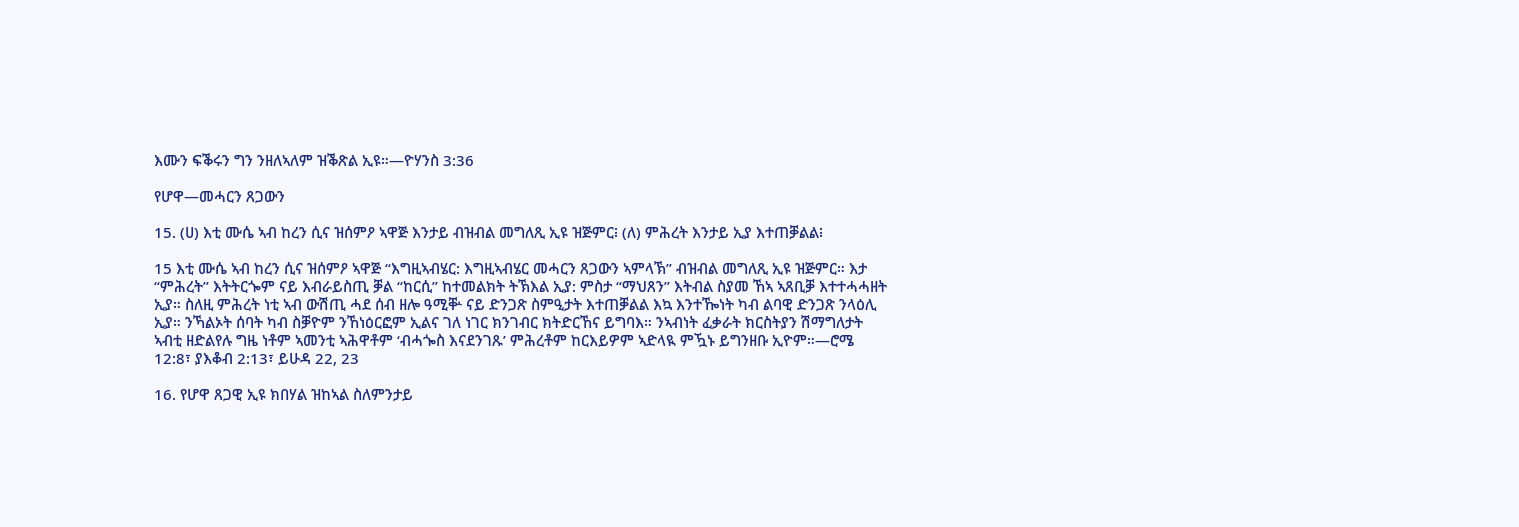እሙን ፍቕሩን ግን ንዘለኣለም ዝቕጽል ኢዩ።—ዮሃንስ 3:36

የሆዋ—መሓርን ጸጋውን

15. (ሀ) እቲ ሙሴ ኣብ ከረን ሲና ዝሰምዖ ኣዋጅ እንታይ ብዝብል መግለጺ ኢዩ ዝጅምር፧ (ለ) ምሕረት እንታይ ኢያ እተጠቓልል፧

15 እቲ ሙሴ ኣብ ከረን ሲና ዝሰምዖ ኣዋጅ “እግዚኣብሄር: እግዚኣብሄር መሓርን ጸጋውን ኣምላኽ” ብዝብል መግለጺ ኢዩ ዝጅምር። እታ “ምሕረት” እትትርጐም ናይ እብራይስጢ ቓል “ከርሲ” ከተመልክት ትኽእል ኢያ: ምስታ “ማህጸን” እትብል ስያመ ኸኣ ኣጸቢቓ እተተሓሓዘት ኢያ። ስለዚ ምሕረት ነቲ ኣብ ውሽጢ ሓደ ሰብ ዘሎ ዓሚቝ ናይ ድንጋጽ ስምዒታት እተጠቓልል እኳ እንተዀነት ካብ ልባዊ ድንጋጽ ንላዕሊ ኢያ። ንኻልኦት ሰባት ካብ ስቓዮም ንኸነዕርፎም ኢልና ገለ ነገር ክንገብር ክትድርኸና ይግባእ። ንኣብነት ፈቃራት ክርስትያን ሽማግለታት ኣብቲ ዘድልየሉ ግዜ ነቶም ኣመንቲ ኣሕዋቶም ‘ብሓጐስ እናደንገጹ’ ምሕረቶም ከርእይዎም ኣድላዪ ምዃኑ ይግንዘቡ ኢዮም።—ሮሜ 12:8፣ ያእቆብ 2:13፣ ይሁዳ 22, 23

16. የሆዋ ጸጋዊ ኢዩ ክበሃል ዝከኣል ስለምንታይ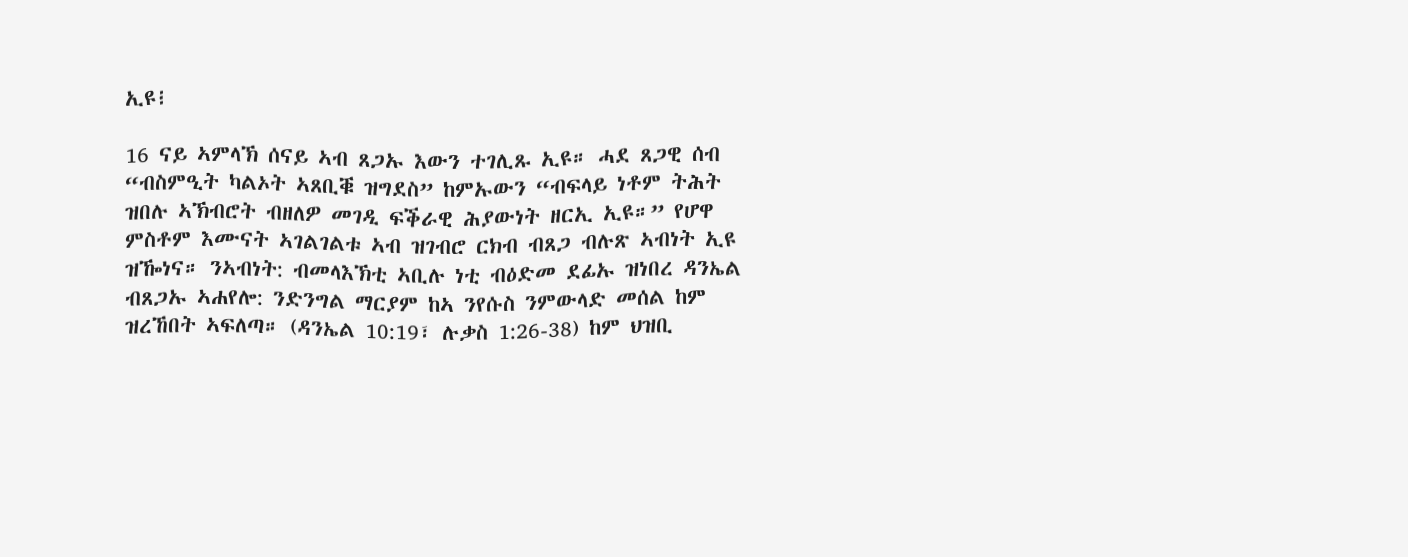ኢዩ፧

16 ናይ ኣምላኽ ሰናይ ኣብ ጸጋኡ እውን ተገሊጹ ኢዩ። ሓደ ጸጋዊ ሰብ “ብስምዒት ካልኦት ኣጸቢቑ ዝግደስ” ከምኡውን “ብፍላይ ነቶም ትሕት ዝበሉ ኣኽብሮት ብዘለዎ መገዲ ፍቕራዊ ሕያውነት ዘርኢ ኢዩ።” የሆዋ ምስቶም እሙናት ኣገልገልቱ ኣብ ዝገብሮ ርክብ ብጸጋ ብሉጽ ኣብነት ኢዩ ዝዀነና። ንኣብነት: ብመላእኽቲ ኣቢሉ ነቲ ብዕድመ ደፊኡ ዝነበረ ዳንኤል ብጸጋኡ ኣሐየሎ: ንድንግል ማርያም ከኣ ንየሱስ ንምውላድ መሰል ከም ዝረኸበት ኣፍለጣ። (ዳንኤል 10:19፣ ሉቃስ 1:26-38) ከም ህዝቢ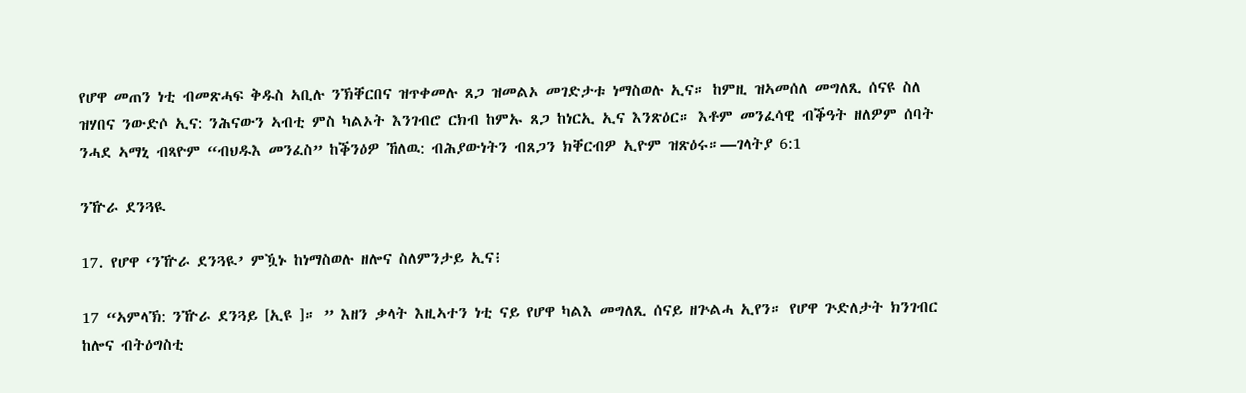የሆዋ መጠን ነቲ ብመጽሓፍ ቅዱስ ኣቢሉ ንኽቐርበና ዝጥቀመሉ ጸጋ ዝመልኦ መገድታቱ ነማስወሉ ኢና። ከምዚ ዝኣመሰለ መግለጺ ሰናዩ ስለ ዝሃበና ንውድሶ ኢና: ንሕናውን ኣብቲ ምስ ካልኦት እንገብሮ ርክብ ከምኡ ጸጋ ከነርኢ ኢና እንጽዕር። እቶም መንፈሳዊ ብቕዓት ዘለዎም ሰባት ንሓደ ኣማኒ ብጻዮም “ብህዱእ መንፈስ” ከቕንዕዎ ኸለዉ: ብሕያውነትን ብጸጋን ክቐርብዎ ኢዮም ዝጽዕሩ።—ገላትያ 6:1

ንዅራ ደንጓዪ

17. የሆዋ ‘ንዅራ ደንጓዪ’ ምዃኑ ከነማስወሉ ዘሎና ስለምንታይ ኢና፧

17 “ኣምላኽ: ንዅራ ደንጓይ [ኢዩ ]። ” እዘን ቃላት እዚኣተን ነቲ ናይ የሆዋ ካልእ መግለጺ ሰናይ ዘጕልሓ ኢየን። የሆዋ ጕድለታት ክንገብር ከሎና ብትዕግስቲ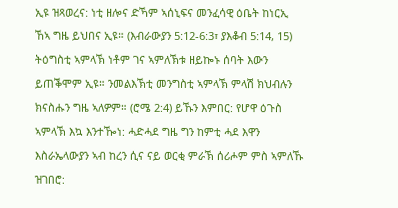ኢዩ ዝጻወረና: ነቲ ዘሎና ድኻም ኣሰኒፍና መንፈሳዊ ዕቤት ከነርኢ ኸኣ ግዜ ይህበና ኢዩ። (እብራውያን 5:12-6:3፣ ያእቆብ 5:14, 15) ትዕግስቲ ኣምላኽ ነቶም ገና ኣምለኽቱ ዘይኰኑ ሰባት እውን ይጠቕሞም ኢዩ። ንመልእኽቲ መንግስቲ ኣምላኽ ምላሽ ክህብሉን ክናስሑን ግዜ ኣለዎም። (ሮሜ 2:4) ይኹን እምበር: የሆዋ ዕጉስ ኣምላኽ እኳ እንተዀነ: ሓድሓደ ግዜ ግን ከምቲ ሓደ እዋን እስራኤላውያን ኣብ ከረን ሲና ናይ ወርቂ ምራኽ ሰሪሖም ምስ ኣምለኹ ዝገበሮ: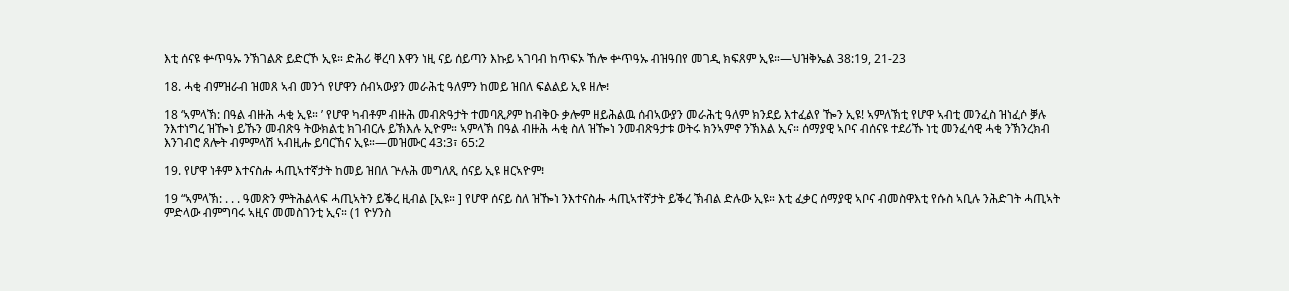እቲ ሰናዩ ቍጥዓኡ ንኽገልጽ ይድርኾ ኢዩ። ድሕሪ ቐረባ እዋን ነዚ ናይ ሰይጣን እኩይ ኣገባብ ከጥፍኦ ኸሎ ቍጥዓኡ ብዝዓበየ መገዲ ክፍጸም ኢዩ።—ህዝቅኤል 38:19, 21-23

18. ሓቂ ብምዝራብ ዝመጸ ኣብ መንጎ የሆዋን ሰብኣውያን መራሕቲ ዓለምን ከመይ ዝበለ ፍልልይ ኢዩ ዘሎ፧

18 ‘ኣምላኽ: በዓል ብዙሕ ሓቂ ኢዩ። ’ የሆዋ ካብቶም ብዙሕ መብጽዓታት ተመባጺዖም ከብቅዑ ቃሎም ዘይሕልዉ ሰብኣውያን መራሕቲ ዓለም ክንደይ እተፈልየ ዀን ኢዩ! ኣምለኽቲ የሆዋ ኣብቲ መንፈስ ዝነፈሶ ቓሉ ንእተነግረ ዝዀነ ይኹን መብጽዓ ትውክልቲ ክገብርሉ ይኽእሉ ኢዮም። ኣምላኽ በዓል ብዙሕ ሓቂ ስለ ዝዀነ ንመብጽዓታቱ ወትሩ ክንኣምኖ ንኽእል ኢና። ሰማያዊ ኣቦና ብሰናዩ ተደሪኹ ነቲ መንፈሳዊ ሓቂ ንኽንረክብ እንገብሮ ጸሎት ብምምላሽ ኣብዚሑ ይባርኸና ኢዩ።—መዝሙር 43:3፣ 65:2

19. የሆዋ ነቶም እተናስሑ ሓጢኣተኛታት ከመይ ዝበለ ጕሉሕ መግለጺ ሰናይ ኢዩ ዘርኣዮም፧

19 “ኣምላኽ: . . . ዓመጽን ምትሕልላፍ ሓጢኣትን ይቕረ ዚብል [ኢዩ። ] የሆዋ ሰናይ ስለ ዝዀነ ንእተናስሑ ሓጢኣተኛታት ይቕረ ኽብል ድሉው ኢዩ። እቲ ፈቃር ሰማያዊ ኣቦና ብመስዋእቲ የሱስ ኣቢሉ ንሕድገት ሓጢኣት ምድላው ብምግባሩ ኣዚና መመስገንቲ ኢና። (1 ዮሃንስ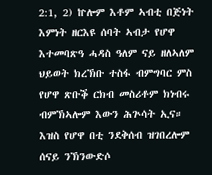2:1, 2) ኵሎም እቶም ኣብቲ በጅነት እምነት ዘርእዩ ሰባት ኣብታ የሆዋ እተመባጽዓ ሓዳስ ዓለም ናይ ዘለኣለም ህይወት ክረኽቡ ተስፋ ብምግባር ምስ የሆዋ ጽቡቕ ርክብ መስሪቶም ክነብሩ ብምኽኣሎም እውን ሕጕሳት ኢና። እዝስ የሆዋ በቲ ንደቅሰብ ዝገበረሎም ሰናይ ንኽንውድሶ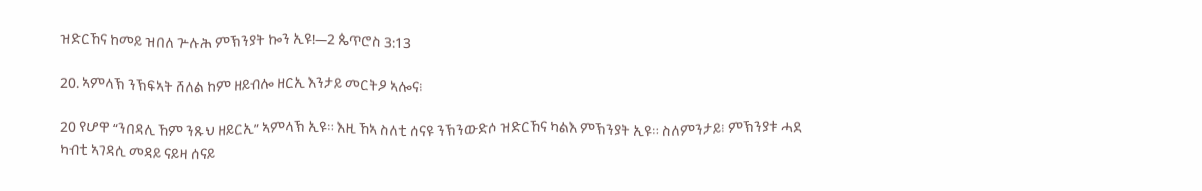ዝድርኸና ከመይ ዝበለ ጕሉሕ ምኽንያት ኰን ኢዩ!—2 ጴጥሮስ 3:13

20. ኣምላኽ ንኽፍኣት ሸለል ከም ዘይብሎ ዘርኢ እንታይ መርትዖ ኣሎና፧

20 የሆዋ “ንበዳሊ ኸም ንጹህ ዘይርኢ” ኣምላኽ ኢዩ። እዚ ኸኣ ስለቲ ሰናዩ ንኽንውድሶ ዝድርኸና ካልእ ምኽንያት ኢዩ። ስለምንታይ፧ ምኽንያቱ ሓደ ካብቲ ኣገዳሲ መዳይ ናይዛ ሰናይ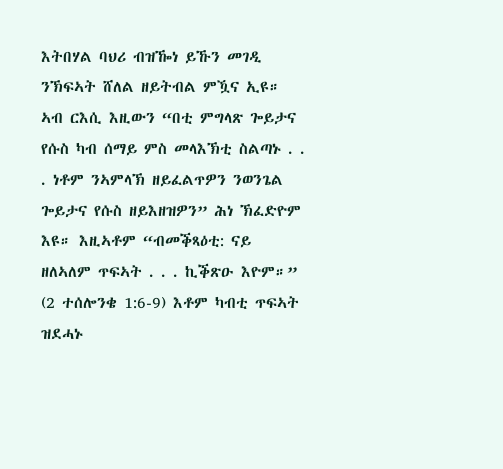እትበሃል ባህሪ ብዝዀነ ይኹን መገዲ ንኽፍኣት ሸለል ዘይትብል ምዃና ኢዩ። ኣብ ርእሲ እዚውን “በቲ ምግላጽ ጐይታና የሱስ ካብ ሰማይ ምስ መላእኽቲ ስልጣኑ . . . ነቶም ንኣምላኽ ዘይፈልጥዎን ንወንጌል ጐይታና የሱስ ዘይእዘዝዎን” ሕነ ኽፈድዮም እዩ። እዚኣቶም “ብመቕጻዕቲ: ናይ ዘለኣለም ጥፍኣት . . . ኪቕጽዑ እዮም።” (2 ተሰሎንቄ 1:6-9) እቶም ካብቲ ጥፍኣት ዝደሓኑ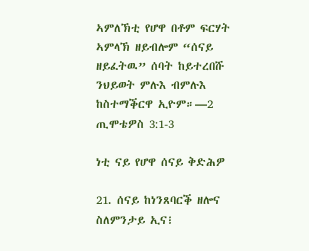ኣምለኽቲ የሆዋ በቶም ፍርሃት ኣምላኽ ዘይብሎም “ሰናይ ዘይፈትዉ” ሰባት ከይተረበሹ ንህይወት ምሉእ ብምሉእ ከስተማቕርዋ ኢዮም።—2 ጢሞቴዎስ 3:1-3

ነቲ ናይ የሆዋ ሰናይ ቅድሕዎ

21. ሰናይ ከነንጸባርቕ ዘሎና ስለምንታይ ኢና፧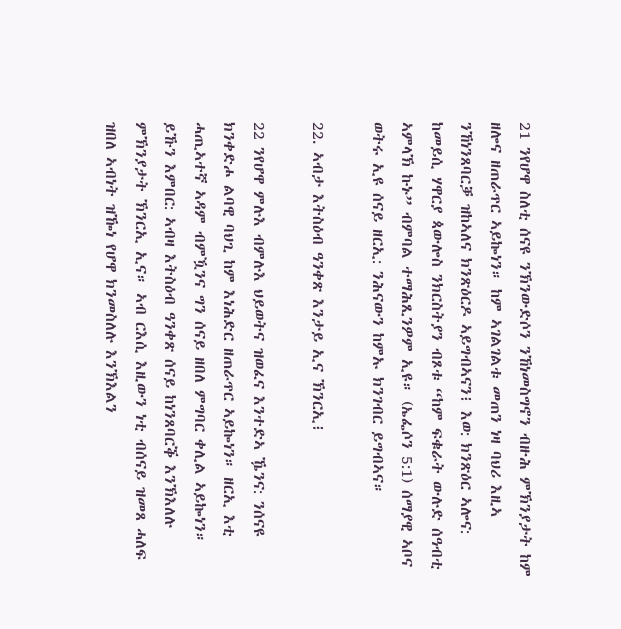21 ንየሆዋ ስለቲ ሰናዩ ንኽንውድሶን ንኸነመስግኖን ብዙሕ ምኽንያታት ከም ዘሎና ዘጠራጥር ኣይኰነን። ከም ኣገልገልቱ መጠን ነዛ ባህሪ እዚኣ ንኸነንጸባርቓ ዝከኣለና ክንጽዕርዶ ኣይግብኣናን፧ እወ: ክንጽዕር ኣሎና: ከመይሲ ሃዋርያ ጳውሎስ ንክርስትያን ብጾቱ “ከም ፍቁራት ውሉድ ሰዓብቲ ኣምላኽ ኩኑ” ብምባል ተማሕጺንዎም ኢዩ። (ኤፌሶን 5:1) ሰማያዊ ኣቦና ወትሩ ኢዩ ሰናይ ዘርኢ: ንሕናውን ከምኡ ክንገብር ይግብኣና።

22. ኣብታ እትስዕብ ዓንቀጽ እንታይ ኢና ኽንርኢ፧

22 ንየሆዋ ምሉእ ብምሉእ ህይወትና ዝወፈና እንተድኣ ዄንና: ንሰናዩ ክንቀድሖ ልባዊ ባህጊ ከም እነሕድር ዘጠራጥር ኣይኰነን። ዘርኢ እቲ ሓጢኣተኛ ኣዳም ብምዃንና ግን ሰናይ ዘበለ ምግባር ቀሊል ኣይኰነን። ይኹን እምበር: ኣብዛ እትስዕብ ዓንቀጽ ሰናይ ከነንጸባርቕ እንኽእለሉ ምኽንያታት ኽንርኢ ኢና። ኣብ ርእሲ እዚውን ነቲ ብሰናይ ዝመጸ ሓለፍ ዝበለ ኣብነት ዝዀነ የሆዋ ክንመስለሉ እንኽእልን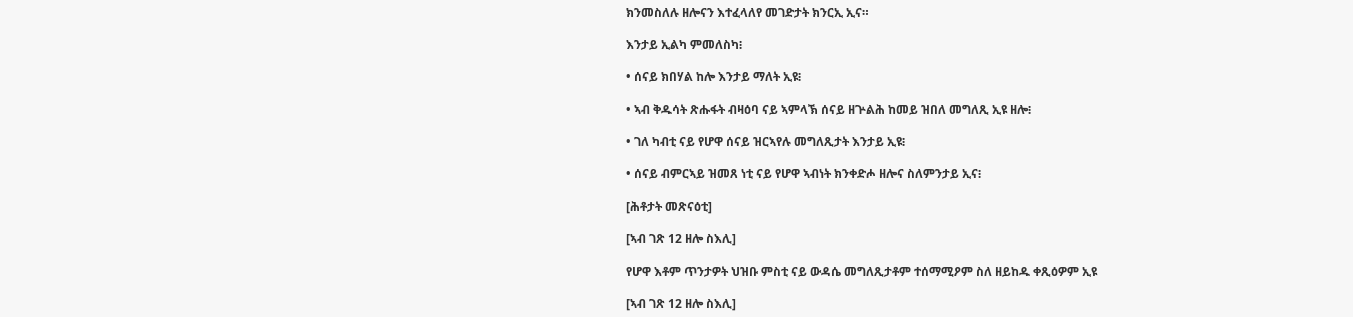ክንመስለሉ ዘሎናን እተፈላለየ መገድታት ክንርኢ ኢና።

እንታይ ኢልካ ምመለስካ፧

• ሰናይ ክበሃል ከሎ እንታይ ማለት ኢዩ፧

• ኣብ ቅዱሳት ጽሑፋት ብዛዕባ ናይ ኣምላኽ ሰናይ ዘጕልሕ ከመይ ዝበለ መግለጺ ኢዩ ዘሎ፧

• ገለ ካብቲ ናይ የሆዋ ሰናይ ዝርኣየሉ መግለጺታት እንታይ ኢዩ፧

• ሰናይ ብምርኣይ ዝመጸ ነቲ ናይ የሆዋ ኣብነት ክንቀድሖ ዘሎና ስለምንታይ ኢና፧

[ሕቶታት መጽናዕቲ]

[ኣብ ገጽ 12 ዘሎ ስእሊ]

የሆዋ እቶም ጥንታዎት ህዝቡ ምስቲ ናይ ውዳሴ መግለጺታቶም ተሰማሚዖም ስለ ዘይከዱ ቀጺዕዎም ኢዩ

[ኣብ ገጽ 12 ዘሎ ስእሊ]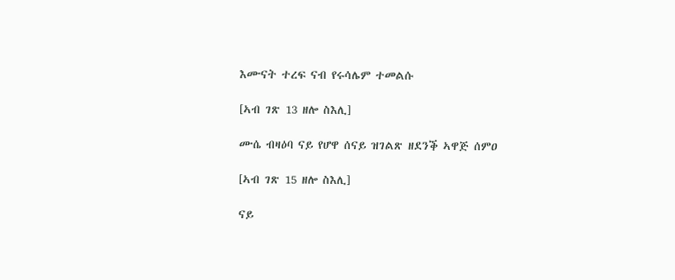እሙናት ተረፍ ናብ የሩሳሌም ተመልሱ

[ኣብ ገጽ 13 ዘሎ ስእሊ]

ሙሴ ብዛዕባ ናይ የሆዋ ሰናይ ዝገልጽ ዘደንቕ ኣዋጅ ሰምዐ

[ኣብ ገጽ 15 ዘሎ ስእሊ]

ናይ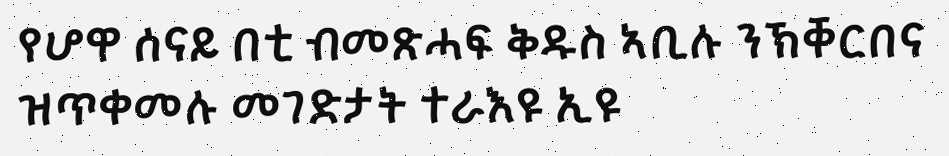የሆዋ ሰናይ በቲ ብመጽሓፍ ቅዱስ ኣቢሉ ንኽቐርበና ዝጥቀመሉ መገድታት ተራእዩ ኢዩ